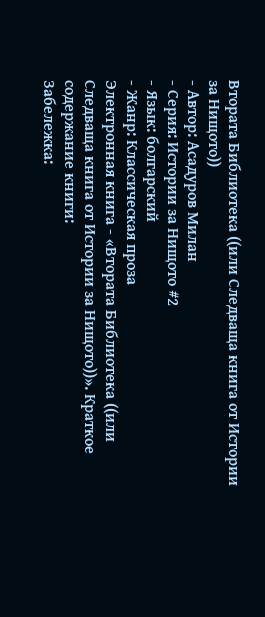Втората Библиотека ((или Следваща книга от Истории за Нищото))
- Автор: Асадуров Милан
- Серия: Истории за Нищото #2
- Язык: болгарский
- Жанр: Классическая проза
Электронная книга - «Втората Библиотека ((или Следваща книга от Истории за Нищото))». Краткое содержание книги:
Забележка: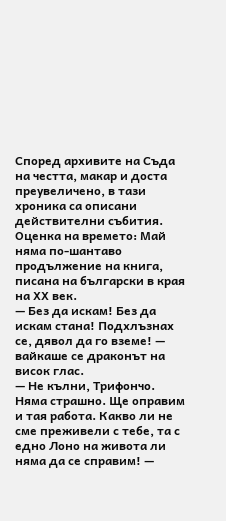Според архивите на Съда на честта, макар и доста преувеличено, в тази хроника са описани действителни събития.
Оценка на времето: Май няма по-шантаво продължение на книга, писана на български в края на ХХ век.
— Без да искам! Без да искам стана! Подхлъзнах се, дявол да го вземе! — вайкаше се драконът на висок глас.
— Не кълни, Трифончо. Няма страшно. Ще оправим и тая работа. Какво ли не сме преживели с тебе, та с едно Лоно на живота ли няма да се справим! —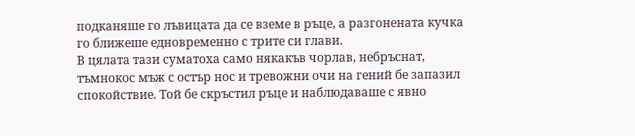подканяше го лъвицата да се вземе в ръце, а разгонената кучка го ближеше едновременно с трите си глави.
В цялата тази суматоха само някакъв чорлав, небръснат, тъмнокос мъж с остър нос и тревожни очи на гений бе запазил спокойствие. Той бе скръстил ръце и наблюдаваше с явно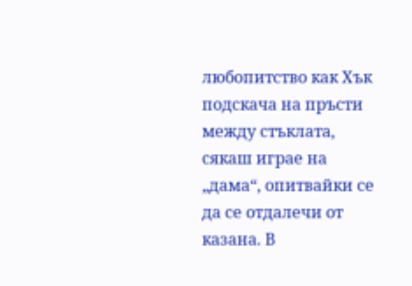любопитство как Хък подскача на пръсти между стъклата, сякаш играе на „дама“, опитвайки се да се отдалечи от казана. В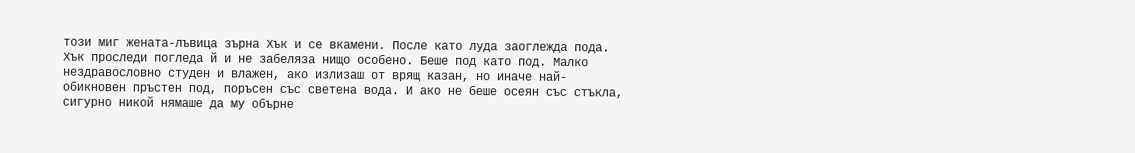този миг жената-лъвица зърна Хък и се вкамени. После като луда заоглежда пода. Хък проследи погледа й и не забеляза нищо особено. Беше под като под. Малко нездравословно студен и влажен, ако излизаш от врящ казан, но иначе най-обикновен пръстен под, поръсен със светена вода. И ако не беше осеян със стъкла, сигурно никой нямаше да му обърне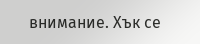внимание. Хък се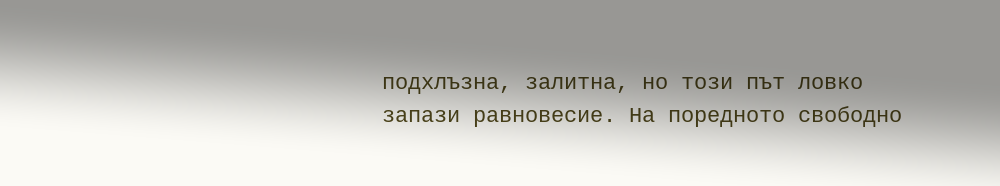подхлъзна, залитна, но този път ловко запази равновесие. На поредното свободно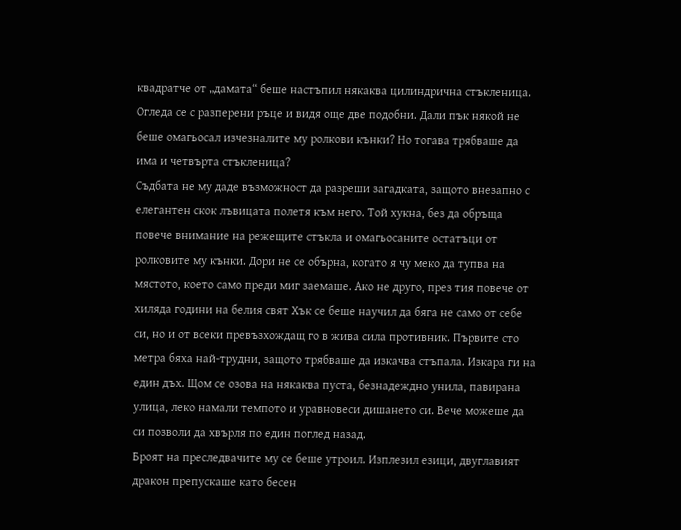квадратче от „дамата“ беше настъпил някаква цилиндрична стъкленица. Огледа се с разперени ръце и видя още две подобни. Дали пък някой не беше омагьосал изчезналите му ролкови кънки? Но тогава трябваше да има и четвърта стъкленица?
Съдбата не му даде възможност да разреши загадката, защото внезапно с елегантен скок лъвицата полетя към него. Той хукна, без да обръща повече внимание на режещите стъкла и омагьосаните остатъци от ролковите му кънки. Дори не се обърна, когато я чу меко да тупва на мястото, което само преди миг заемаше. Ако не друго, през тия повече от хиляда години на белия свят Хък се беше научил да бяга не само от себе си, но и от всеки превъзхождащ го в жива сила противник. Първите сто метра бяха най-трудни, защото трябваше да изкачва стъпала. Изкара ги на един дъх. Щом се озова на някаква пуста, безнадеждно унила, павирана улица, леко намали темпото и уравновеси дишането си. Вече можеше да си позволи да хвърля по един поглед назад.
Броят на преследвачите му се беше утроил. Изплезил езици, двуглавият дракон препускаше като бесен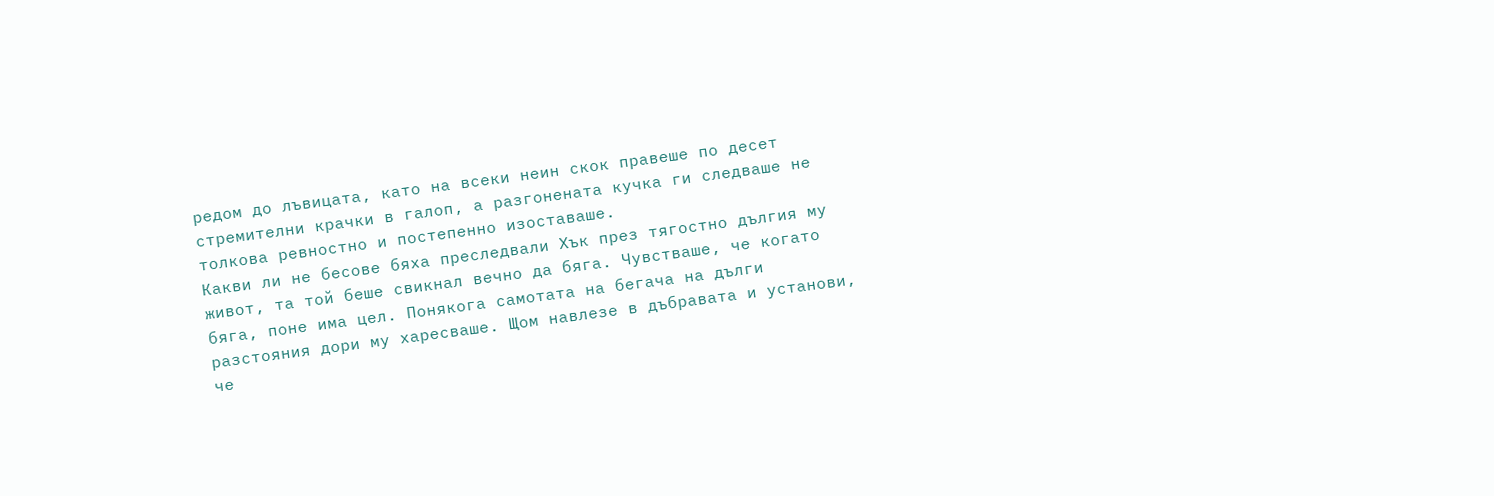редом до лъвицата, като на всеки неин скок правеше по десет стремителни крачки в галоп, а разгонената кучка ги следваше не толкова ревностно и постепенно изоставаше.
Какви ли не бесове бяха преследвали Хък през тягостно дългия му живот, та той беше свикнал вечно да бяга. Чувстваше, че когато бяга, поне има цел. Понякога самотата на бегача на дълги разстояния дори му харесваше. Щом навлезе в дъбравата и установи, че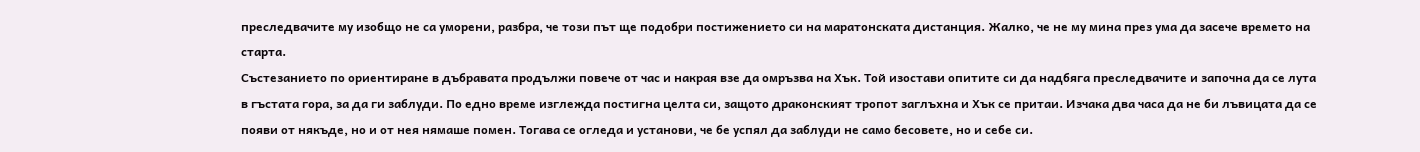преследвачите му изобщо не са уморени, разбра, че този път ще подобри постижението си на маратонската дистанция. Жалко, че не му мина през ума да засече времето на старта.
Състезанието по ориентиране в дъбравата продължи повече от час и накрая взе да омръзва на Хък. Той изостави опитите си да надбяга преследвачите и започна да се лута в гъстата гора, за да ги заблуди. По едно време изглежда постигна целта си, защото драконският тропот заглъхна и Хък се притаи. Изчака два часа да не би лъвицата да се появи от някъде, но и от нея нямаше помен. Тогава се огледа и установи, че бе успял да заблуди не само бесовете, но и себе си.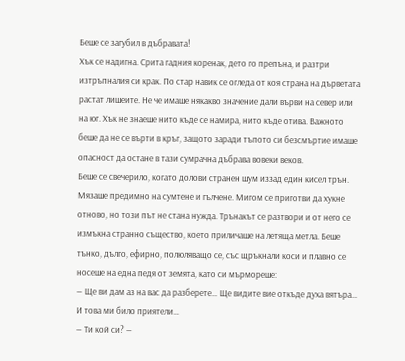Беше се загубил в дъбравата!
Хък се надигна. Срита гадния коренак, дето го препъна, и разтри изтръпналия си крак. По стар навик се огледа от коя страна на дърветата растат лишеите. Не че имаше някакво значение дали върви на север или на юг. Хък не знаеше нито къде се намира, нито къде отива. Важното беше да не се върти в кръг, защото заради тъпото си безсмъртие имаше опасност да остане в тази сумрачна дъбрава вовеки веков.
Беше се свечерило, когато долови странен шум иззад един кисел трън. Мязаше предимно на сумтене и гълчене. Мигом се приготви да хукне отново, но този път не стана нужда. Трънакът се разтвори и от него се измъкна странно същество, което приличаше на летяща метла. Беше тънко, дълго, ефирно, полюляващо се, със щръкнали коси и плавно се носеше на една педя от земята, като си мърмореше:
— Ще ви дам аз на вас да разберете… Ще видите вие откъде духа вятъра… И това ми било приятели…
— Ти кой си? —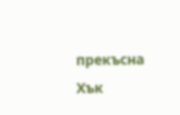прекъсна Хък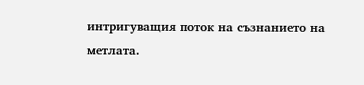интригуващия поток на съзнанието на метлата.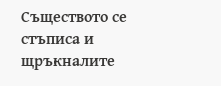Съществото се стъписа и щръкналите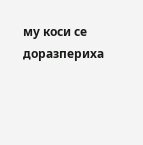му коси се доразпериха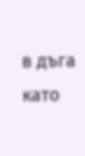в дъга като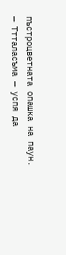пъстроцветната опашка на паун.
— Ттталасъма — успя да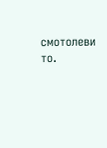смотолеви то.